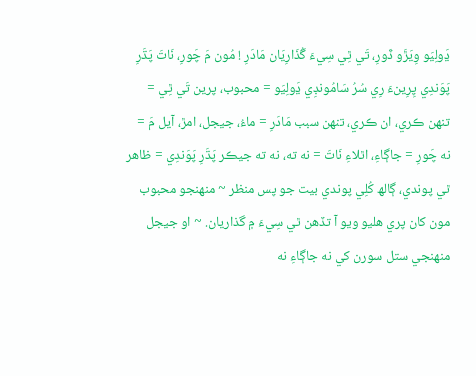ڍَولِيَو وِيَڙَو ڏَورِ، تَي ٿِي سِيءَ گُذَارِيَان مَادَرِ ! مُون مَ چَورِ، نَاتَ پَڌَرِ پَوَندِي پِرِينءَ رِي سُرُ سَامُونڊِي ڍَولِيَو = محبوب، پرين تَي ٿِي = تنهن ڪري، ان ڪري، تنهن سبب مَادَرِ = ماءُ، جيجل، امڙ، آيل مَ = نه چَورِ = جاڳاءِ، اٿلاءِ نَاتَ = نه ته، نه ته جيڪر پَڌَرِ پَوَندِي = ظاهر ٿي پوندي، ڳالھ کُلِي پوندي بيت جو پس منظر ~ منهنجو محبوب مون کان پري هليو ويو آ تڏهن ٿي سِيءَ ۾ گذاريان. ~ او جيجل منهنجي ستل سورن کي نه جاڳاءِ نه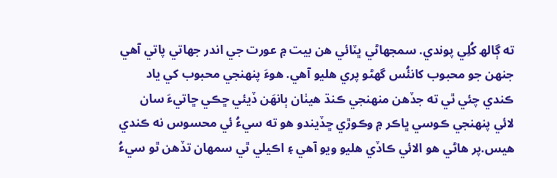ته ڳالھ کُلِي پوندي. سمجهاڻي ڀٽائي هن بيت ۾ عورت جي اندر جهاتي پاتي آهي جنهن جو محبوب کانئُس گهڻو پري هليو آهي. هوءَ پنهنجي محبوب کي ياد ڪندي چئي ٿي ته جڏهن منهنجي ڪنڌ هيٺان ٻانهَن ڏيئي ڇڪي ڇاتيءَ سان لائي پنهنجي ڪوسي ڀاڪر ۾ وڪوڙي ڇڏيندو هو ته سيءُ ئي محسوس نه ڪندي هيس.پر هاڻي هو الائي ڪاڏي هليو ويو آهي ۽ اڪيلي ٿي سمهان تڏهن ٿو سيءُ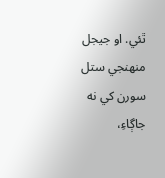ٿئي. او جيجل منهنجي ستل سورن کي نه جاڳاءِ،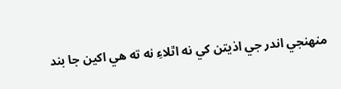منهنجي اندر جي اذيتن کي نه اٿلاءِ نه ته هي اکين جا بند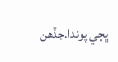ڀڄي پوندا.جڏهن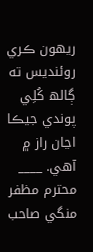ريهون ڪري روئنديس ته ڳالھ کُلِي پوندي جيڪا اڃان راز ۾ آهي. ____ محترم مظفر منگي صاحب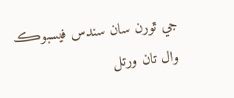جي ٿورن سان سندس فيسبوڪ وال تان ورتل